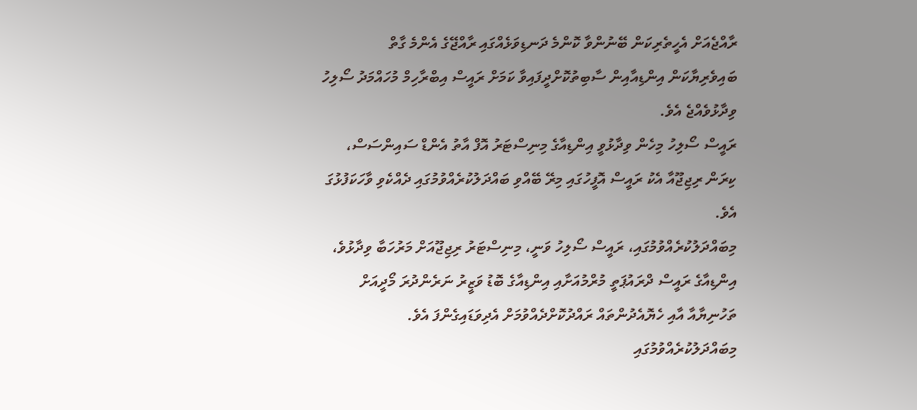ރާއްޖެއަށް އެހީތެރިކަން ބޭނުންވާ ކޮންމެ ދަނޑިވަޅެއްގައި ރާއްޖޭގެ އެންމެ ގާތް ބައިވެރިޔާކަން އިންޑިއާއިން ސާބިތުކޮށްދީފައިވާ ކަމަށް ރައީސް އިބްރާހިމް މުހައްމަދު ސޯލިހު ވިދާޅުވެއްޖެ އެވެ.
ރައީސް ސޯލިހު މިހެން ވިދާޅުވީ އިންޑިއާގެ މިނިސްޓަރު އޮފް އާތު އެންޑް ސައިންސަސް، ކިރަން ރިޖިޖޫއާ އެކު ރައީސް އޮފީހުގައި މިރޭ ބޭއްވި ބައްދަލުކުރެއްވުމުގައި ދެއްކެވި ވާހަކަފުޅުގަ އެވެ.
މިބައްދަލުކުރެއްވުމުގައި، ރައީސް ސޯލިހު ވަނީ، މިނިސްޓަރު ރިޖިޖޫއަށް މަރުހަބާ ވިދާޅުވެ، އިންޑިއާގެ ރައީސް ދްރައުޕަތީ މުރްމުއަށާއި އިންޑިއާގެ ބޮޑު ވަޒީރު ނަރެންދުރަ މޯދީއަށް ތަހުނިޔާއާ އާއި ހެޔޮއެދުންތައް ރައްދުކޮށްދެއްވުމަށް އެދިވަޑައިގެންފަ އެވެ.
މިބައްދަލުކުރެއްވުމުގައި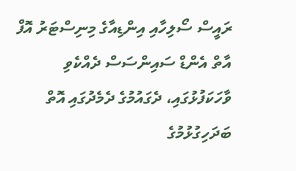ރައީސް ސޯލިހާއި އިންޑިއާގެ މިނިސްޓަރު އޮފް އާތް އެންޑް ސައިންސަސް ދެއްކެވި ވާހަކަފުޅުގައި، ދެގައުމުގެ ދެމެދުގައި އޮތް ބަދަހިގުޅުމުގެ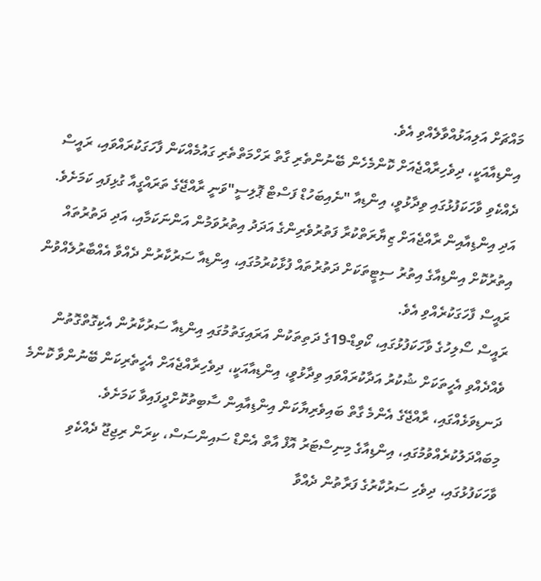މައްޗަށް އަލިއަޅުއްވާލެއްވި އެވެ.
އިންޑިއާއަކީ، ދިވެހިރާއްޖެއަށް ކޮންމެހެން ބޭނުންތެރި ގާތް ރަހްމަތްތެރި ގައުމެއްކަން ފާހަގަކުރައްވައި، ރައީސް ދެއްކެވި ވާހަކަފުޅުގައި ވިދާޅުވީ، އިންޑިއާ "ނެއިބަހުޑް ފަސްޓް ޕޮލިސީ"ވަނީ ރާއްޖޭގެ ތަރައްގީއާ ގުޅިފައި ކަމަށެވެ. އަދި އިންޑިއާއިން ރާއްޖެއަށް ޒިޔާރަތްކުރާ ފަތުރުވެރިންގެ އަދަދު އިތުރުވަމުން އަންނަކަމާއި، އަދި ދަތުރުތައް އިތުރުކޮށް އިންޑިއާގެ އިތުރު ސިޓީތަކަށް ދަތުރުތައް ފުޅާކުރުމުގައި، އިންޑިއާ ސަރުކާރުން ދެއްވާ އެއްބާރުލެއްވުން ރައީސް ފާހަގަކުރެއްވި އެވެ.
ރައީސް ސޯލިހުގެ ވާހަކަފުޅުގައި، ކޯވިޑް-19ގެ ދަތިތަކުން އަރައިގަތުމުގައި އިންޑިއާ ސަރުކާރުން އެކިގޮތްގޮތުން ވެއްދެއްވި އެހީތަކަށް ޝުކުރު އަދާކުރައްވައި ވިދާޅުވީ، އިންޑިއާއަކީ، ދިވެހިރާއްޖެއަށް އެހީތެރިކަން ބޭނުންވާ ކޮންމެ ދަނޑިވަޅެއްގައި، ރާއްޖޭގެ އެންމެ ގާތް ބައިވެރިޔާކަން އިންޑިއާއިން ސާބިތުކޮށްދީފައިވާ ކަމަށެވެ.
މިބައްދަލުކުރެއްވުމުގައި، އިންޑިއާގެ މިނިސްޓަރު އޮފް އާތް އެންޑް ސައިންސަސް، ކިރަން ރިޖިޖޫ ދެއްކެވި ވާހަކަފުޅުގައި، ދިވެހި ސަރުކާރުގެ ފަރާތުން ދެއްވާ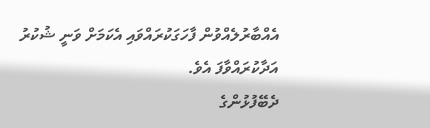އެއްބާރުލެއްވުން ފާހަގަކުރައްވައި އެކަމަށް ވަނީ ޝުކުރު އަދާކުރައްވާފަ އެވެ.
ދެބޭފުޅުންގެ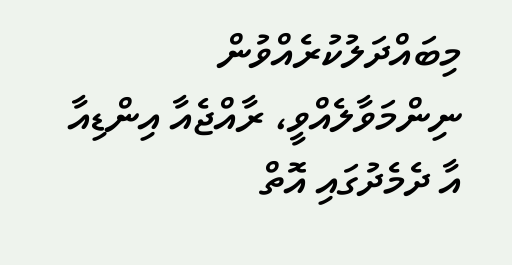މިބައްދަލުކުރެއްވުން ނިންމަވާލެއްވީ، ރާއްޖެއާ އިންޑިއާ އާ ދެމެދުގައި އޮތް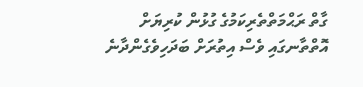ގާތް ރަޙްމަތްތެރިކަމުގެ ގުޅުން ކުރިޔަށް އޮތްތާނގައި ވެސް އިތުރަށް ބަދަހިވެގެންދާނެ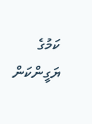ކަމުގެ ޔަގީންކަން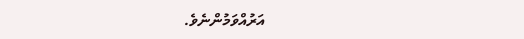އަރުއްވަމުންނެވެ.